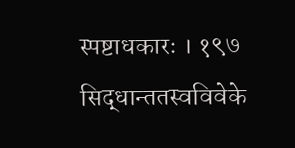स्पष्टाधकारः । १९७ सिद्धान्ततस्वविवेके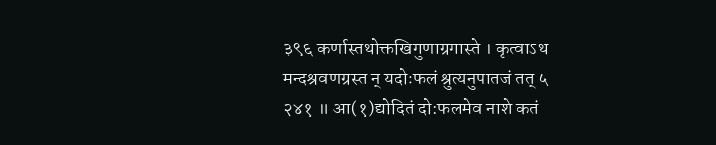३९६ कर्णास्तथोक्तखिगुणाग्रगास्ते । कृत्वाऽथ मन्दश्रवणग्रस्त न् यदोःफलं श्रुत्यनुपातजं तत् ५ २४१ ॥ आ(१)द्योदितं दो:फलमेव नाशे कतं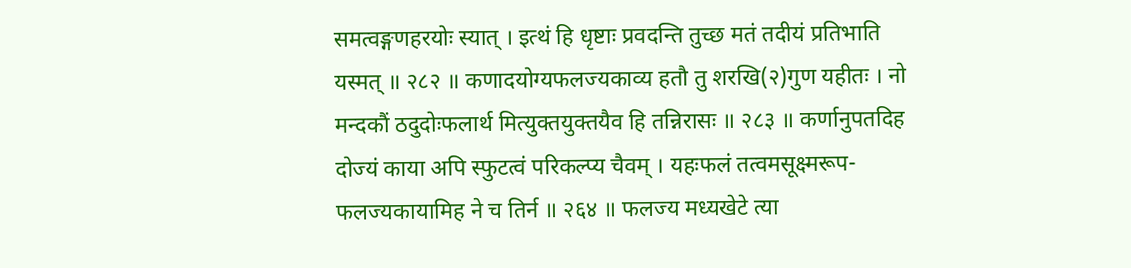समत्वङ्गणहरयोः स्यात् । इत्थं हि धृष्टाः प्रवदन्ति तुच्छ मतं तदीयं प्रतिभाति यस्मत् ॥ २८२ ॥ कणादयोग्यफलज्यकाव्य हतौ तु शरखि(२)गुण यहीतः । नो मन्दकौं ठदुदोःफलार्थ मित्युक्तयुक्तयैव हि तन्निरासः ॥ २८३ ॥ कर्णानुपतदिह दोज्यं काया अपि स्फुटत्वं परिकल्प्य चैवम् । यहःफलं तत्वमसूक्ष्मरूप- फलज्यकायामिह ने च तिर्न ॥ २६४ ॥ फलज्य मध्यखेटे त्या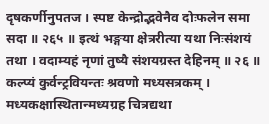दृषकर्णीनुपतज । स्पष्ट केन्द्रोद्भवेनैव दोःफलेन समा सदा ॥ २६५ ॥ इत्थं भङ्गया क्षेत्ररीत्या यथा निःसंशयं तथा । वदाम्यहं नृणां तुष्यै संशयग्रस्त देहिनम् ॥ २६ ॥ कल्प्यं कुर्वन्ट्रवियन्तः श्रवणो मध्यसत्रकम् । मध्यकक्षास्थितान्मध्यग्रह चित्रद्यथा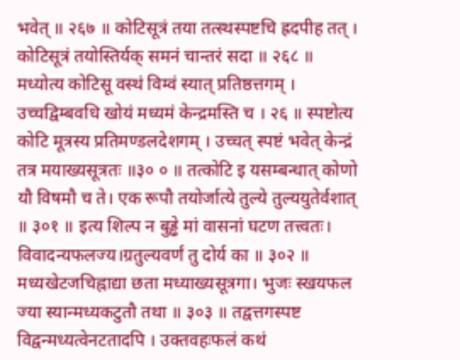भवेत् ॥ २६७ ॥ कोटिसूत्रं तया तत्स्थस्पष्टचि ह्रदपीह तत् । कोटिसूत्रं तयोस्तिर्यक् समनं चान्तरं सदा ॥ २६८ ॥ मध्योत्य कोटिसू वस्थं विम्वं स्यात् प्रतिष्ठत्तगम् । उच्चद्विम्बवधि खोयं मध्यमं केन्द्रमस्ति च । २६ ॥ स्पष्टोत्य कोटि मूत्रस्य प्रतिमण्डलदेशगम् । उच्चत् स्पष्टं भवेत् केन्द्रं तत्र मयाख्यसूत्रतः ॥३० ० ॥ तत्कोटि इ यसम्बन्धात् कोणो यौ विषमौ च ते। एक रूपौ तयोर्जात्ये तुल्ये तुल्ययुतेर्वशात् ॥ ३०१ ॥ इत्य शिल्प न बुड्ढे मां वासनां घटण तत्त्वतः। विवादन्यफलज्य।ग्रतुल्यवर्णं तु दोर्य का ॥ ३०२ ॥ मध्यखेटजचिह्नाद्या छता मध्याख्यसूत्रगा। भुजः स्खयफल ज्या स्यान्मध्यकटुतौ तथा ॥ ३०३ ॥ तद्वत्तगस्पष्ट विद्वन्मध्यत्वेनटतादपि । उक्तवहःफलं कथं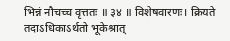भिन्नं नौचच्च वृत्ततः ॥ ३४ ॥ विशेषवारणः। क्रियते तदाऽधिकाऽर्थतो भूकेश्रात्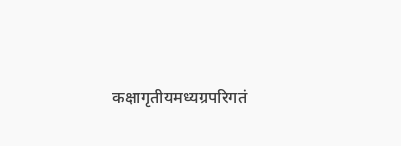कक्षागृतीयमध्यग्रपरिगतं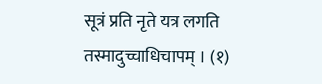सूत्रं प्रति नृते यत्र लगति तस्मादुच्चाधिचापम् । (१)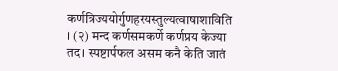कर्णत्रिज्ययोर्गुणहरयस्तुल्यत्वाषाशाविति । (२) मन्द कर्णसमकर्णे कर्णप्रय केज्या तद। स्पष्टार्पफल असम कनै केति जातं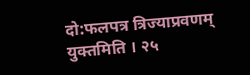दो:फलपत्र त्रिज्याप्रवणम् युक्तमिति । २५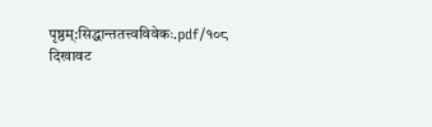पृष्ठम्:सिद्धान्ततत्त्वविवेकः.pdf/१०८
दिखावट